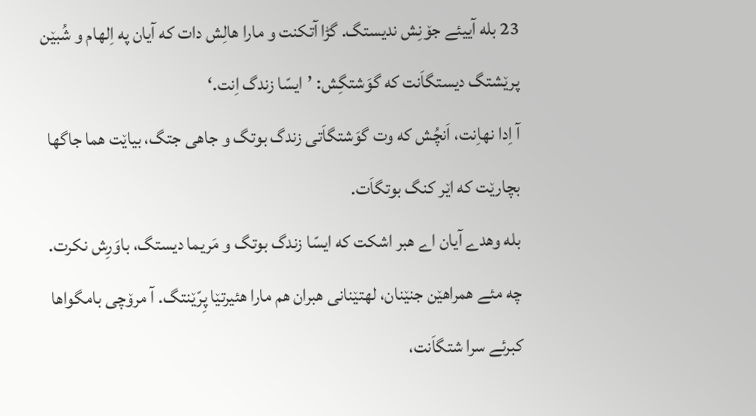23 بله آییئے جۆنِش ندیستگ. گڑا آتکنت و مارا هالِش دات که آیان په اِلهام و شُبێن پرێشتگ دیستگاَنت که گوَشتگِش: ’ایسّا زندگ اِنت.‘
آ اِدا نهاِنت، اَنچُش که وت گوَشتگاَتی زندگ بوتگ و جاهی جتگ، بیاێت هما جاگها بچارێت که اێر کنگ بوتگاَت.
بله وهدے آیان اے هبر اشکت که ایسّا زندگ بوتگ و مَریما دیستگ، باوَرِش نکرت.
چه مئے همراهێن جنێنان، لهتێنانی هبران هم مارا هئیرتێا پِرّێنتگ. آ مرۆچی بامگواها کبرئے سرا شتگاَنت،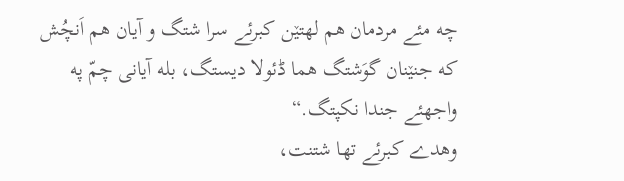چه مئے مردمان هم لهتێن کبرئے سرا شتگ و آیان هم اَنچُش که جنێنان گوَشتگ هما ڈئولا دیستگ، بله آیانی چمّ په واجهئے جندا نکپتگ.“
وهدے کبرئے تها شتنت،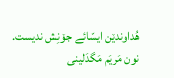هُداوندێن ایسّائے جۆنِش ندیست.
نون مَریَم مَگدَلینی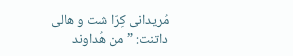مُریدانی کِرّا شت و هالی داتنت: ”من هُداوند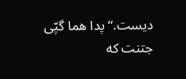دیست.“ پدا هما گپّی جتنت که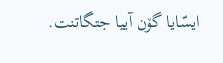ایسّایا گۆن آییا جتگاتنت.